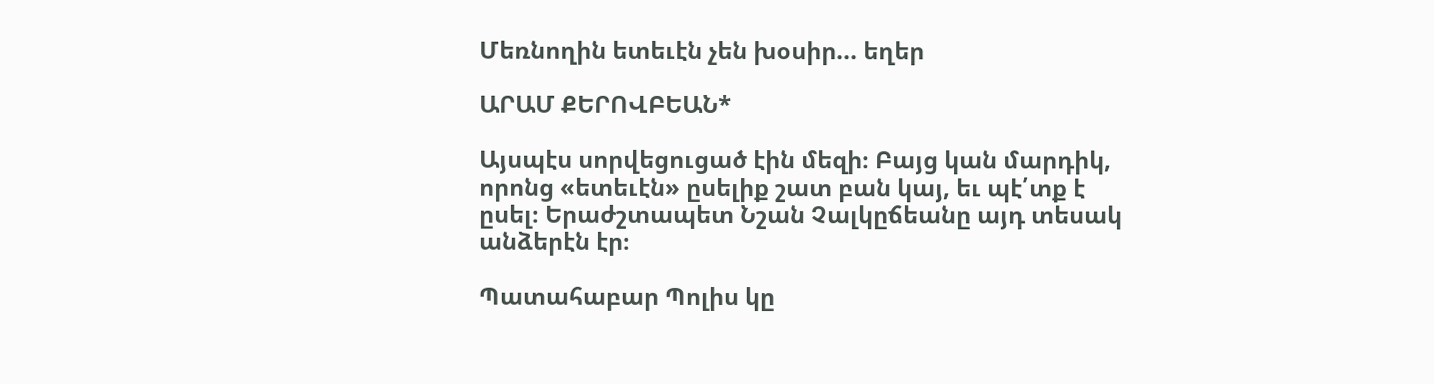Մեռնողին ետեւէն չեն խօսիր... եղեր

ԱՐԱՄ ՔԵՐՈՎԲԵԱՆ*

Այսպէս սորվեցուցած էին մեզի։ Բայց կան մարդիկ, որոնց «ետեւէն» ըսելիք շատ բան կայ, եւ պէ՛տք է ըսել։ Երաժշտապետ Նշան Չալկըճեանը այդ տեսակ անձերէն էր։

Պատահաբար Պոլիս կը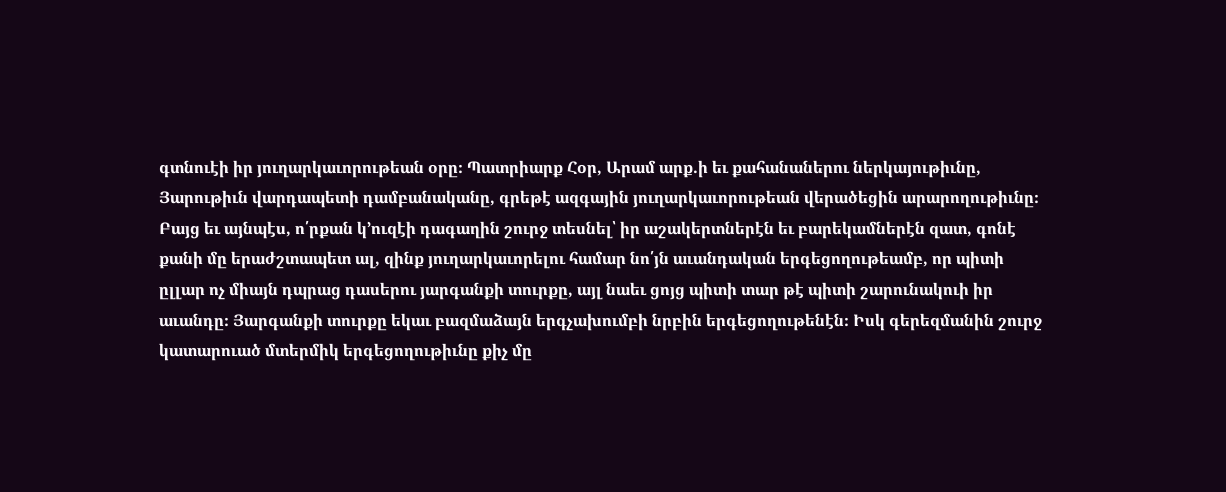գտնուէի իր յուղարկաւորութեան օրը։ Պատրիարք Հօր, Արամ արք.ի եւ քահանաներու ներկայութիւնը, Յարութիւն վարդապետի դամբանականը, գրեթէ ազգային յուղարկաւորութեան վերածեցին արարողութիւնը։ Բայց եւ այնպէս, ո՛րքան կ՚ուզէի դագաղին շուրջ տեսնել՝ իր աշակերտներէն եւ բարեկամներէն զատ, գոնէ քանի մը երաժշտապետ ալ, զինք յուղարկաւորելու համար նո՛յն աւանդական երգեցողութեամբ, որ պիտի ըլլար ոչ միայն դպրաց դասերու յարգանքի տուրքը, այլ նաեւ ցոյց պիտի տար թէ պիտի շարունակուի իր աւանդը։ Յարգանքի տուրքը եկաւ բազմաձայն երգչախումբի նրբին երգեցողութենէն։ Իսկ գերեզմանին շուրջ կատարուած մտերմիկ երգեցողութիւնը քիչ մը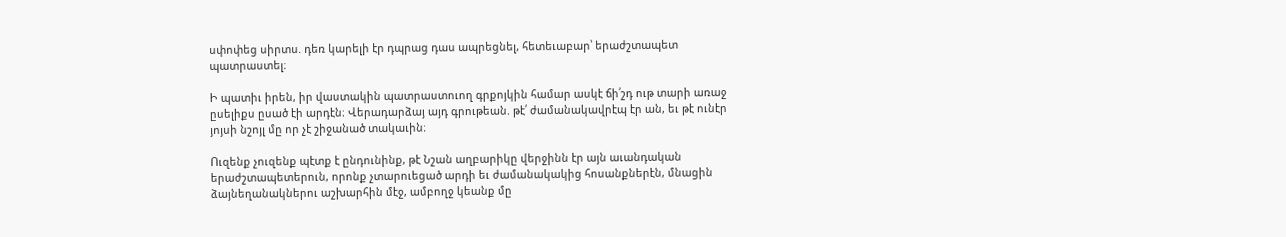սփոփեց սիրտս. դեռ կարելի էր դպրաց դաս ապրեցնել, հետեւաբար՝ երաժշտապետ պատրաստել։

Ի պատիւ իրեն, իր վաստակին պատրաստուող գրքոյկին համար ասկէ ճի՛շդ ութ տարի առաջ ըսելիքս ըսած էի արդէն։ Վերադարձայ այդ գրութեան. թէ՛ ժամանակավրէպ էր ան, եւ թէ ունէր յոյսի նշոյլ մը որ չէ շիջանած տակաւին։

Ուզենք չուզենք պէտք է ընդունինք, թէ Նշան աղբարիկը վերջինն էր այն աւանդական երաժշտապետերուն, որոնք չտարուեցած արդի եւ ժամանակակից հոսանքներէն, մնացին ձայնեղանակներու աշխարհին մէջ, ամբողջ կեանք մը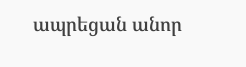ապրեցան անոր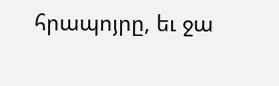հրապոյրը, եւ ջա